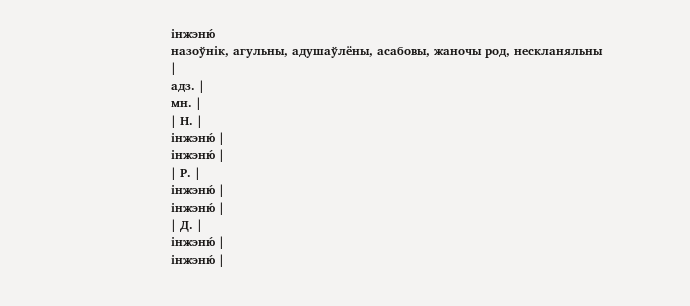інжэню́
назоўнік, агульны, адушаўлёны, асабовы, жаночы род, нескланяльны
|
адз. |
мн. |
| Н. |
інжэню́ |
інжэню́ |
| Р. |
інжэню́ |
інжэню́ |
| Д. |
інжэню́ |
інжэню́ |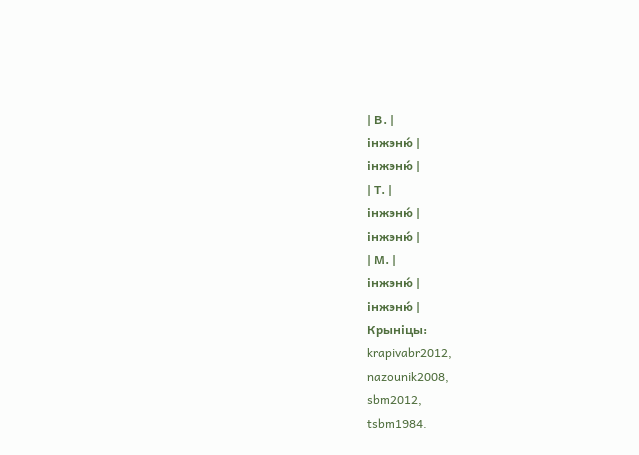| В. |
інжэню́ |
інжэню́ |
| Т. |
інжэню́ |
інжэню́ |
| М. |
інжэню́ |
інжэню́ |
Крыніцы:
krapivabr2012,
nazounik2008,
sbm2012,
tsbm1984.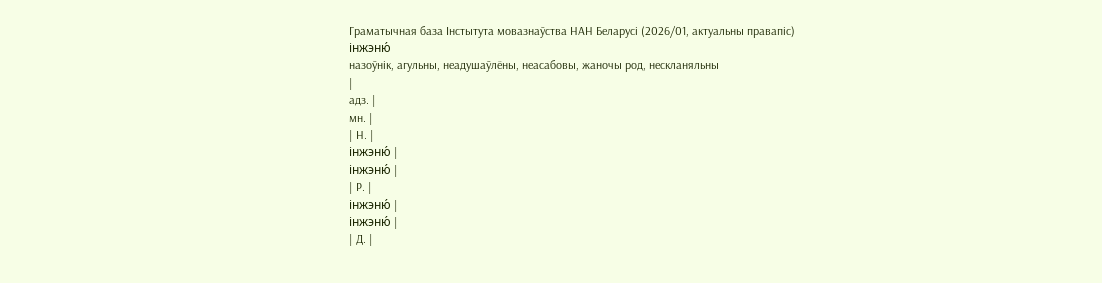Граматычная база Інстытута мовазнаўства НАН Беларусі (2026/01, актуальны правапіс)
інжэню́
назоўнік, агульны, неадушаўлёны, неасабовы, жаночы род, нескланяльны
|
адз. |
мн. |
| Н. |
інжэню́ |
інжэню́ |
| Р. |
інжэню́ |
інжэню́ |
| Д. |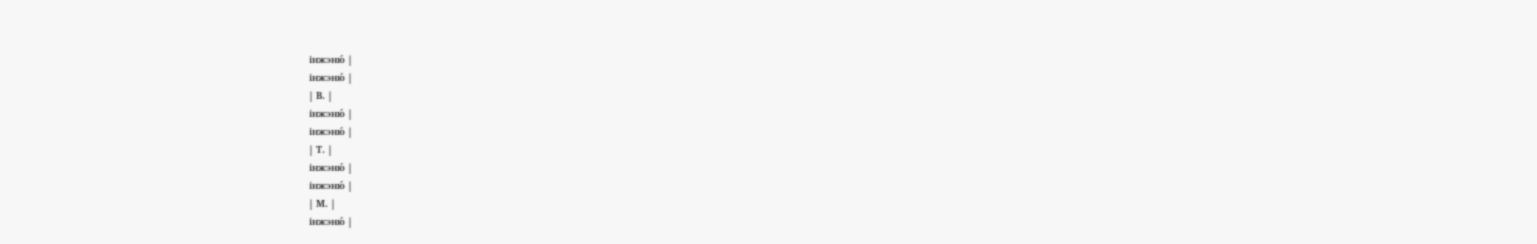інжэню́ |
інжэню́ |
| В. |
інжэню́ |
інжэню́ |
| Т. |
інжэню́ |
інжэню́ |
| М. |
інжэню́ |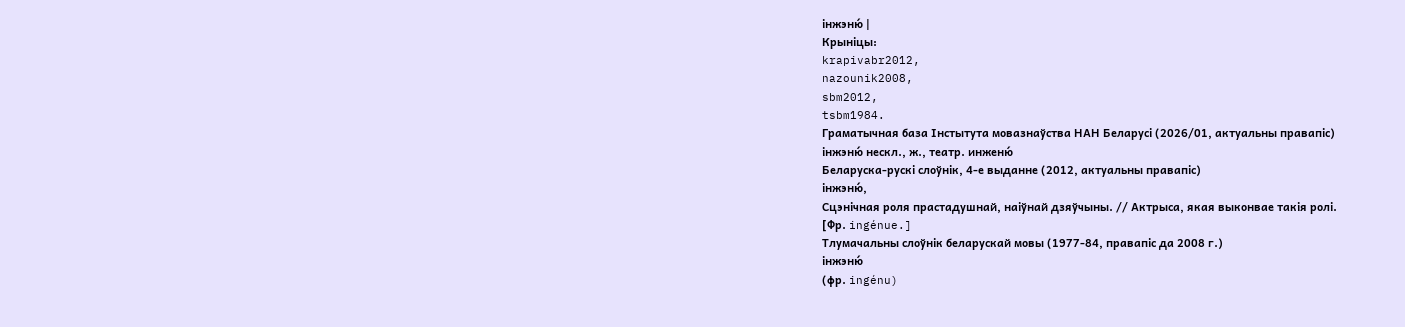інжэню́ |
Крыніцы:
krapivabr2012,
nazounik2008,
sbm2012,
tsbm1984.
Граматычная база Інстытута мовазнаўства НАН Беларусі (2026/01, актуальны правапіс)
інжэню́ нескл., ж., театр. инженю́
Беларуска-рускі слоўнік, 4-е выданне (2012, актуальны правапіс)
інжэню́,
Сцэнічная роля прастадушнай, наіўнай дзяўчыны. // Актрыса, якая выконвае такія ролі.
[Фр. ingénue.]
Тлумачальны слоўнік беларускай мовы (1977-84, правапіс да 2008 г.)
інжэню́
(фр. ingénu)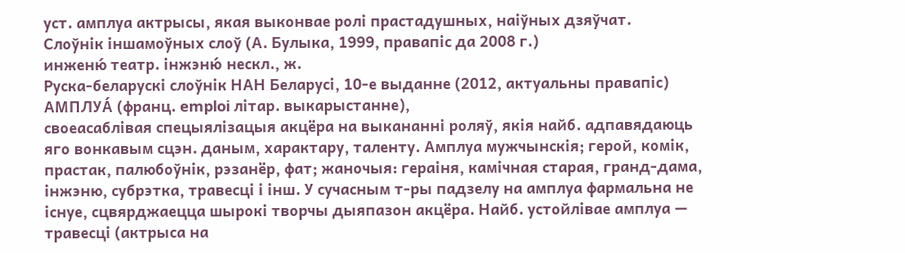уст. амплуа актрысы, якая выконвае ролі прастадушных, наіўных дзяўчат.
Слоўнік іншамоўных слоў (А. Булыка, 1999, правапіс да 2008 г.)
инженю́ театр. інжэню́ нескл., ж.
Руска-беларускі слоўнік НАН Беларусі, 10-е выданне (2012, актуальны правапіс)
АМПЛУА́ (франц. emploi літар. выкарыстанне),
своеасаблівая спецыялізацыя акцёра на выкананні роляў, якія найб. адпавядаюць яго вонкавым сцэн. даным, характару, таленту. Амплуа мужчынскія; герой, комік, прастак, палюбоўнік, рэзанёр, фат; жаночыя: гераіня, камічная старая, гранд-дама, інжэню, субрэтка, травесці і інш. У сучасным т-ры падзелу на амплуа фармальна не існуе, сцвярджаецца шырокі творчы дыяпазон акцёра. Найб. устойлівае амплуа — травесці (актрыса на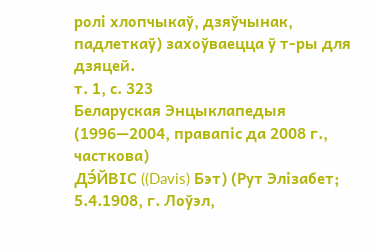ролі хлопчыкаў, дзяўчынак, падлеткаў) захоўваецца ў т-ры для дзяцей.
т. 1, с. 323
Беларуская Энцыклапедыя (1996—2004, правапіс да 2008 г., часткова)
ДЭ́ЙВІС ((Davis) Бэт) (Рут Элізабет; 5.4.1908, г. Лоўэл,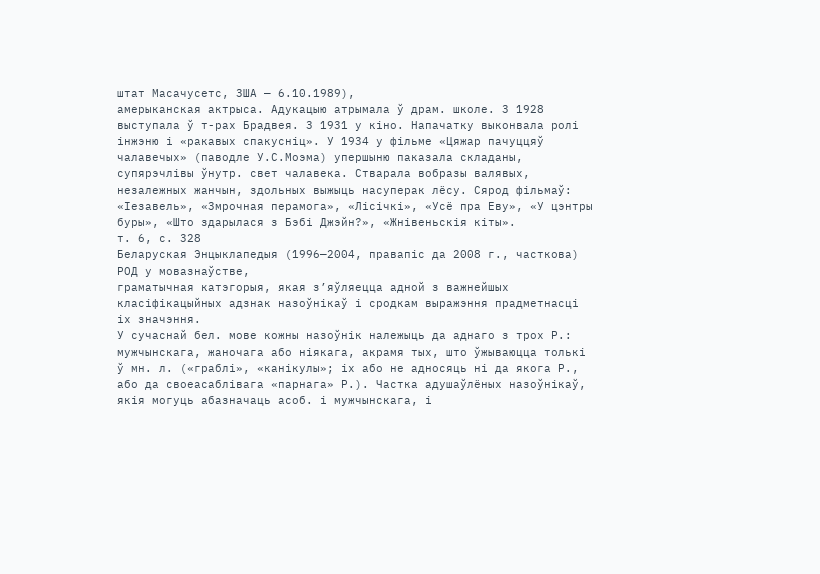штат Масачусетс, ЗША — 6.10.1989),
амерыканская актрыса. Адукацыю атрымала ў драм. школе. З 1928 выступала ў т-рах Брадвея. З 1931 у кіно. Напачатку выконвала ролі інжэню і «ракавых спакусніц». У 1934 у фільме «Цяжар пачуццяў чалавечых» (паводле У.С.Моэма) упершыню паказала складаны, супярэчлівы ўнутр. свет чалавека. Стварала вобразы валявых, незалежных жанчын, здольных выжыць насуперак лёсу. Сярод фільмаў: «Іезавель», «Змрочная перамога», «Лісічкі», «Усё пра Еву», «У цэнтры буры», «Што здарылася з Бэбі Джэйн?», «Жнівеньскія кіты».
т. 6, с. 328
Беларуская Энцыклапедыя (1996—2004, правапіс да 2008 г., часткова)
РОД у мовазнаўстве,
граматычная катэгорыя, якая з’яўляецца адной з важнейшых класіфікацыйных адзнак назоўнікаў і сродкам выражэння прадметнасці іх значэння.
У сучаснай бел. мове кожны назоўнік належыць да аднаго з трох Р.: мужчынскага, жаночага або ніякага, акрамя тых, што ўжываюцца толькі ў мн. л. («граблі», «канікулы»; іх або не адносяць ні да якога Р., або да своеасаблівага «парнага» Р.). Частка адушаўлёных назоўнікаў, якія могуць абазначаць асоб. і мужчынскага, і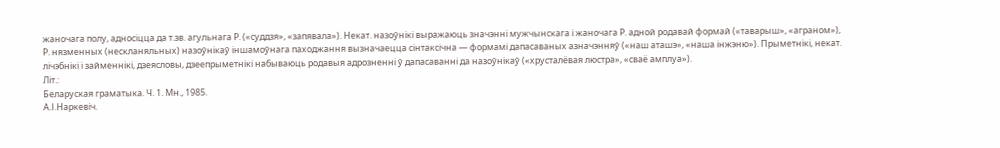жаночага полу, адносіцца да т.зв. агульнага Р. («суддзя», «запявала»). Некат. назоўнікі выражаюць значэнні мужчынскага і жаночага Р. адной родавай формай («таварыш», «аграном»), Р. нязменных (нескланяльных) назоўнікаў іншамоўнага паходжання вызначаецца сінтаксічна — формамі дапасаваных азначэнняў («наш аташэ», «наша інжэню»). Прыметнікі, некат. лічэбнікі і займеннікі, дзеясловы, дзеепрыметнікі набываюць родавыя адрозненні ў дапасаванні да назоўнікаў («хрусталёвая люстра», «сваё амплуа»).
Літ.:
Беларуская граматыка. Ч. 1. Мн., 1985.
А.І.Наркевіч.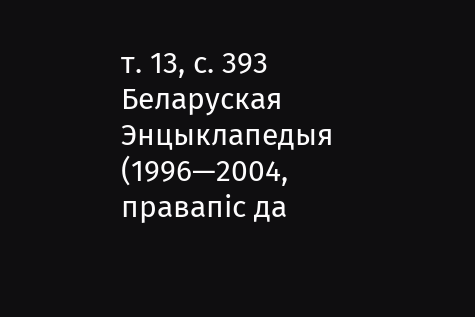т. 13, с. 393
Беларуская Энцыклапедыя (1996—2004, правапіс да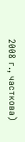2008 г., часткова)